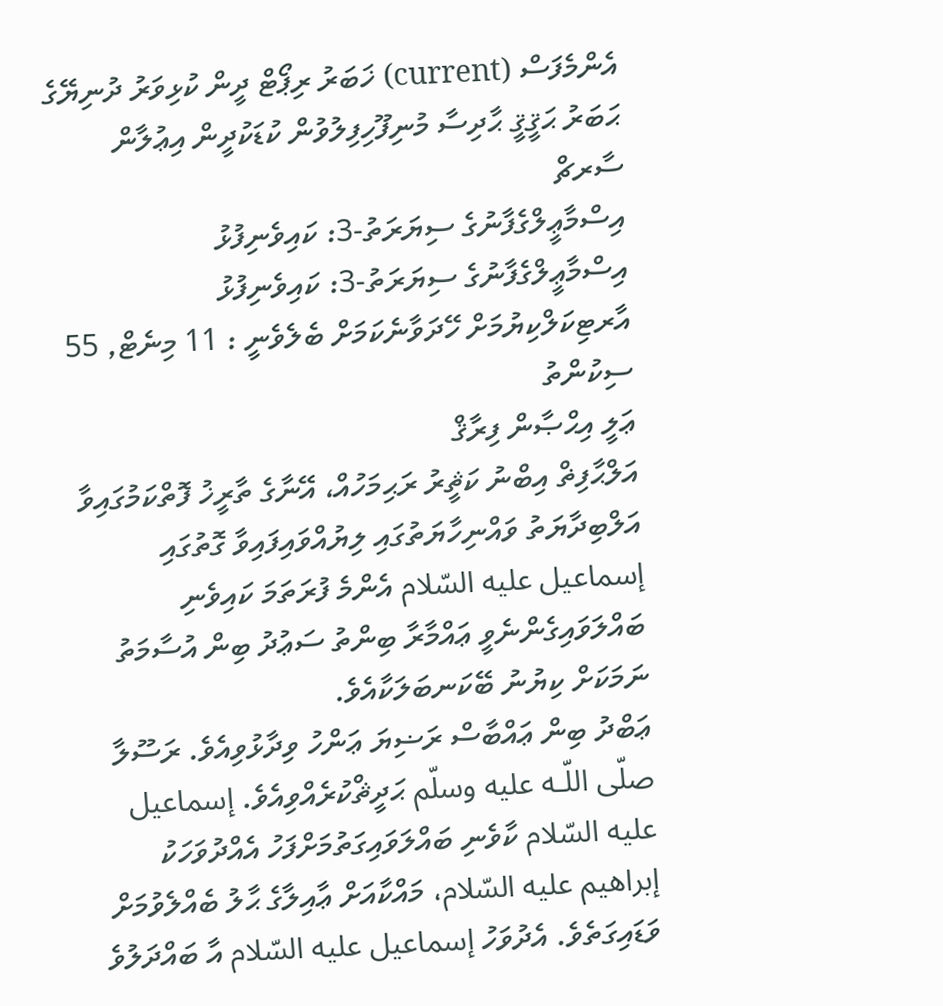އެންމެފަސް (current) ޚަބަރު ރިޕޯޓް ދީން ކުޅިވަރު ދުނިޔޭގެ ޙަބަރު ޙަޤީޤީ ޙާދިސާ މުނިފޫހިފިލުވުން ކުޑަކުދީން އިޢުލާން ސާރޗް
އިސްމާޢީލްގެފާނުގެ ސިޔަރަތު-3: ކައިވެނިފުޅު
އިސްމާޢީލްގެފާނުގެ ސިޔަރަތު-3: ކައިވެނިފުޅު
އާރޓިކަލްކިޔުމަށް ހޭދަވާނެކަމަށް ބެލެވެނީ : 11 މިނެޓް, 55 ސިކުންތު
ޢަލީ އިޙްޞާން ފިރާޤް
އަލްޙާފިޡް އިބްނު ކަޘީރު ރަޙިމަހުއް، އޭނާގެ ތާރީޚު ފޮތްކަމުގައިވާ އަލްބިދާޔަތު ވައްނިހާޔަތުގައި ލިޔުއްވައިފައިވާ ގޮތުގައި إسماعيل عليه السّلام އެންމެ ފުރަތަމަ ކައިވެނި ބައްލަވައިގެންނެވީ ޢައްމާރާ ބިންތު ސަޢުދު ބިން އުސާމަތު ނަމަކަށް ކިޔުނު ބޭކަނބަލަކާއެވެ.
ޢަބްދު ބިން ޢައްބާސް ރަޟިޔަ ޢަންހު ވިދާޅުވިއެވެ. ރަސޫލާ صلّى اللّـه عليه وسلّم ޙަދީޘްކުރެއްވިއެވެ. إسماعيل عليه السّلام ކާވެނި ބައްލަވައިގަތުމަށްފަހު އެއްދުވަހަކު إبراهيم عليه السّلام، މައްކާއަށް ޢާއިލާގެ ޙާލު ބެއްލެވުމަށް ވަޑައިގަތެވެ. އެދުވަހު إسماعيل عليه السّلام އާ ބައްދަލުވެ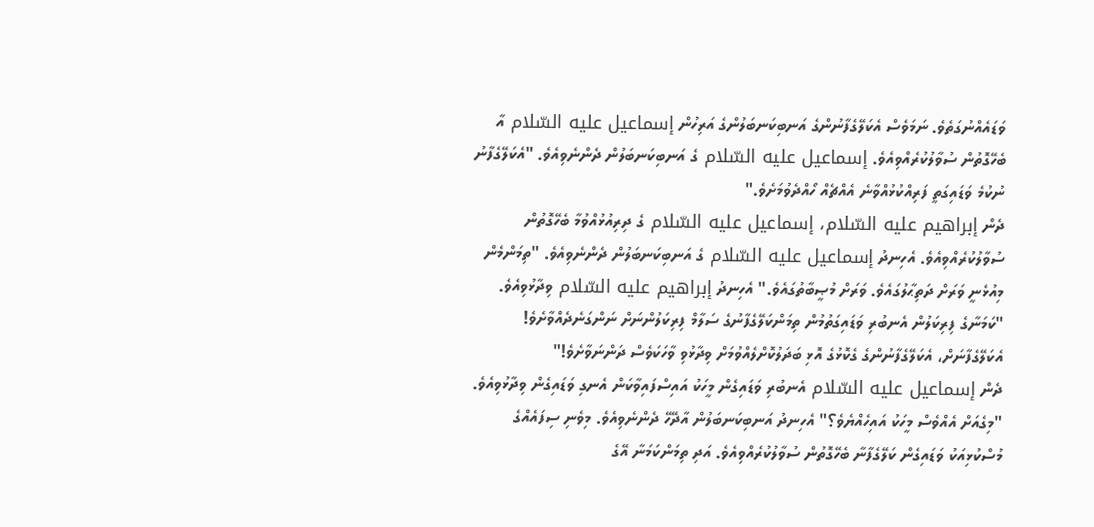ވަޑައެއްނުގަތެވެ. ނަމަވެސް އެކަލޭގެފާނުންގެ އަނބިކަނބަލުންގެ އަރިހުން إسماعيل عليه السّلام އާ ބެހޭގޮތުން ސުވާލުކުރެއްވިއެވެ. إسماعيل عليه السّلام ގެ އަނބިކަނބަލުން ދެންނެވިއެވެ. "އެކަލޭގެފާނު ނުކުމެ ވަޑައިގަތީ ފަރިއްކުޅުއްވާނެ އެއްޗެއް ހޯއްދެވުމަށެވެ."
ދެން إبراهيم عليه السّلام، إسماعيل عليه السّلام ގެ ދިރިއުޅުއްވުމާ ބެހޭގޮތުން ސުވާލުކުރެއްވިއެވެ. އެހިނދު إسماعيل عليه السّلام ގެ އަނބިކަނބަލުން ދެންނެވިއެވެ. "ތިމަންމެން މިއުޅެނީ ވަރަށް ދަތިޙާލުގައެވެ. ވަރަށް މުޞީބާތުގައެވެ." އެހިނދު إبراهيم عليه السّلام ވިދާޅުވިއެވެ. "ކަމަނާގެ ފިރިކަލުން އެނބުރި ވަޑައިގަތުމުން ތިމަންކަލޭގެފާނުގެ ސަލާމް ފިރިކަލުންނަށް ނަންގަނެދެއްވާށެވެ! އެކަލޭގެފާނަށް، އެކަލޭގެފާނުންގެ ގެކޮޅުގެ އޮޅި ބަދަލުކޮށްލެއްވުމަށް ވިދާޅުވި ވާހަކަވެސް ދަންނަވާށެވެ!"
ދެން إسماعيل عليه السّلام އެނބުރި ވަޑައިގެން މީހަކު އައިސްފައިވާކަން އެނގި ވަޑައިގެން ވިދާޅުވިއެވެ. "މިގެއަށް އެއްވެސް މީހަކު އައިހެއްޔެވެ؟" އެހިނދު އަނބިކަނބަލުން އާދޭހޭ ދެންނެވިއެވެ. މިވެނި ސިފައެއްގެ މުސްކުޅިއަކު ވަޑައިގެން ކަލޭގެފާނާ ބެހޭގޮތުން ސުވާލުކުރެއްވިއެވެ. އަދި ތިމަންކަމަނާ އޭގެ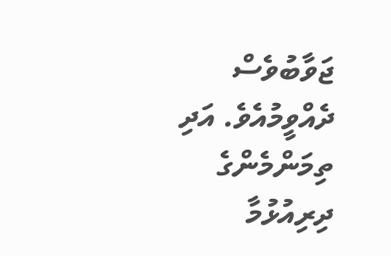ޖަވާބުވެސް ދެއްވީމުއެވެ. އަދި ތިމަންމެންގެ ދިރިއުޅުމާ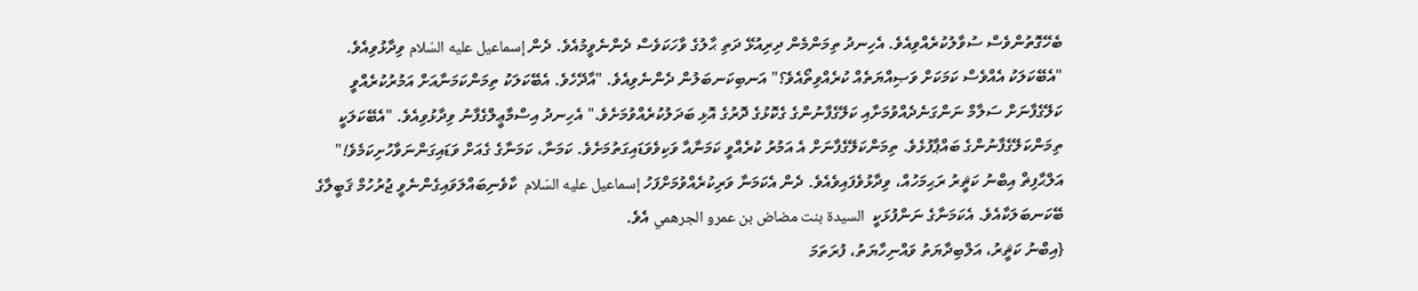ބެހޭގޮތުންވެސް ސުވާލުކުރެއްވިއެވެ. އެހިނދު ތިމަންމެން ދިރިއުޅޭ ދަތި ޙާލުގެ ވާހަކަވެސް ދެންނެވީމުއެވެ. ދެން إسماعيل عليه السّلام ވިދާޅުވިއެވެ.
"އެބޭކަލަކު އެއްވެސް ކަމަކަށް ވަޞިއްޔަތެއް ކުރެއްވިތޯއެވެ؟" އަނބިކަނބަލުން ދެންނެވިއެވެ. "އާދޭހެވެ. އެބޭކަލަކު ތިމަންކަމަނާއަށް އަމުރުކުރެއްވީ ކަލޭގެފާނަށް ސަލާމް ނަންގަނެދެއްވުމަށާއި ކަލޭގެފާނުންގެ ގެކޮޅުގެ ދޮރުގެ އޮޅި ބަދަލުކުރެއްވުމަށެވެ." އެހިނދު އިސްމާޢީލްގެފާނު ވިދާޅުވިއެވެ. "އެބޭކަލަކީ ތިމަންކަލޭގެފާނުންގެ ބައްޕާފުޅެވެ. ތިމަންކަލޭގެފާނަށް އެ އަމުރު ކުރެއްވީ ކަމަނާއާ ވަކިވެވަޑައިގަތުމަށެވެ. ކަމަނާ، ކަމަނާގެ ގެއަށް ވަޑައިގަންނަވާހުށިކަމެވެ!"
އަލްޙާފިޡް އިބްނު ކަޘީރު ރަޙިމަހުއް، ވިދާޅުވެފައިވެއެވެ. ދެން އެކަމަނާ ވަރިކުރެއްވުމަށްފަހު إسماعيل عليه السّلام  ކާވެނިބައްލަވައިގެންނެވީ ޖުރުހުމް ޤަބީލާގެ ބޭކަނބަލަކާއެވެ. އެކަމަނާގެ ނަންފުޅަކީ  السيدة بنت مضاض بن عمرو الجرهمي އެވެ.
{އިބްނު ކަޘީރު، އަލްބިދާޔަތު ވައްނިހާޔަތު، ފުރަތަމަ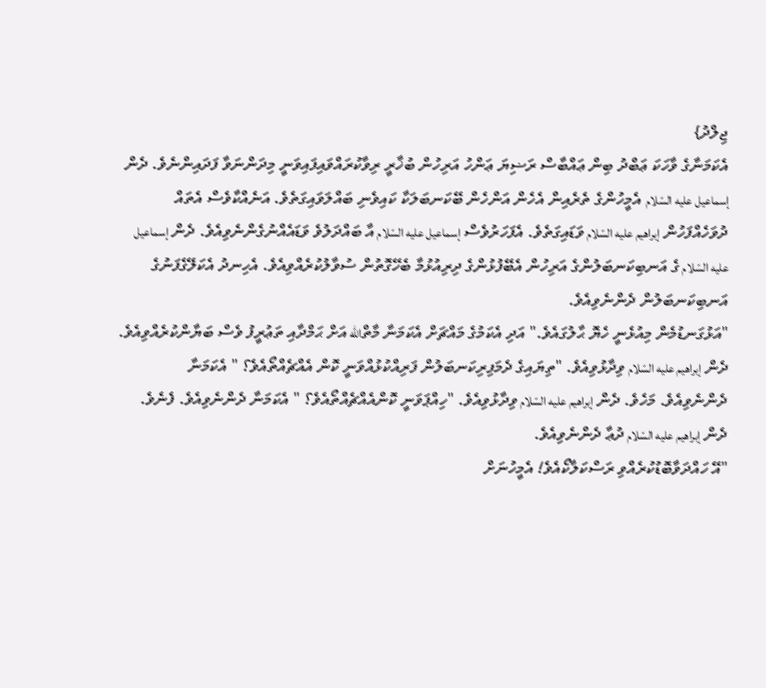ޖިލްދު}
އެކަމަނާގެ ވާހަކަ ޢަބްދު ބިން ޢައްބާސް ރަޟިޔަ ޢަންހު އަރިހުން ބުޚާރީ ރިވާކުރައްވައިފައިވަނީ މިދަންނަވާ ފަދައިންނެވެ. ދެން إسماعيل عليه السّلام  އެމީހުންގެ ތެރެއިން އެހެން އަންހެން ބޭކަނބަލަކާ ކައިވެނި ބައްލަވައިގަތެވެ. އަނެއްކާވެސް އެތައް ދުވަހެއްފަހުން إبراهيم عليه السّلام ވަޑައިގަތެވެ. އެފަހަރުވެސް إسماعيل عليه السّلام އާ ބައްދަލުވެ ވަޑައެއްނުގެންނެވިއެވެ. ދެން إسماعيل عليه السّلام ގެ އަނބިކަނބަލުންގެ އަރިހުން އެބޭފުޅުންގެ ދިރިއުޅުމާ ބެހޭގޮތުން ސުވާލުކުރެއްވިއެވެ. އެހިނދު އެކަލޭގެފަނުގެ އަނބިކަނބަލުން ދެންނެވިއެވެ.
"އަޅުގަނޑުމެން މިއުޅެނީ ހެޔޮ ޙާލުގައެވެ." އަދި އެކަމުގެ މައްޗަށް އެކަމަނާ މާތްالله އަށް ޙަމްދާއި ތަޢުރީފު ވެސް ބަޔާންކުރެއްވިއެވެ.
ދެން إبراهيم عليه السّلام ވިދާޅުވިއެވެ. "ތިޔައިގެ ދެމަފިރިކަނބަލުން ފަރިއްކުޅުއްވަނީ ކޮން އެއްޗެއްތޯއެވެ؟ " އެކަމަނާ ދެންނެވިއެވެ. މަހެވެ. ދެން إبراهيم عليه السّلام ވިދާޅުވިއެވެ. "ހިއްޕަވަނީ ކޮންއެއްޗެއްތޯއެވެ؟ " އެކަމަނާ ދެންނެވިއެވެ. ފެނެވެ. ދެން إبراهيم عليه السّلام ދުޢާ ދެންނެވިއެވެ.
"އޭ ހައްދަވާބޮޑުކުރެއްވި ރަސްކަލާކޯއެވެ! އެމީހުނަށް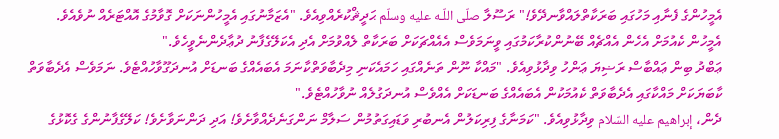އެމީހުންގެ ފެނާއި މަހުގައި ބަރަކާތްލައްވާނދޭވެ!" ރަސޫލާ صلّى اللّـه عليه وسلّم ޙަދީޘްކުރެއްވިއެވެ. "އެޒަމާނުގައި އެމީހުންނަކަށް ގޮވާމުގެ އޮއްޓަރެއް ނުވެއެވެ. އެމީހުން ކެއުމަށް އެހެން އެއްޗެއް ބޭނުންކުރާކަމުގައި ވީނަމަވެސް އެއެއްޗަކަށް ބަރަކާތް ލެއްވުމަށް އެދި އެކަލޭގެފާނު ދުޢާދެންނެވީހެވެ."
ޢަބްދު ބިން ޢައްބާސް ރަޟިޔަ ޢަންހު ވިދާޅުވިއެވެ. "މައްކާ ނޫން ތަނެއްގައި ހަމައެކަނި މިދެބާވަތްކާނަމަ އެބައެއްގެ ބަނޑަށް އުނދަގޫވާހުއްޓެވެ. ނަމަވެސް އެދެބާވަތް ކާބަޔަކަށް މައްކާގައި އެދެބާވަތް ކެއުމަކުން އެބައެއްގެ ބަނޑަކަށް އެއްވެސް އުނދަގުލެއް ނުވާހުއްޓެވެ."
ދެން، إبراهيم عليه السّلام ވިދާޅުވިއެވެ. "ކަމަނާގެ ފިރިކަލުން އެނބުރި ވަޑައިގަތުމުން ސަލާމް ނަންގަނެދެއްވާށެވެ! އަދި ދަންނަވާށެވެ! ކަލޭގެފާނުންގެ ގެކޮޅުގެ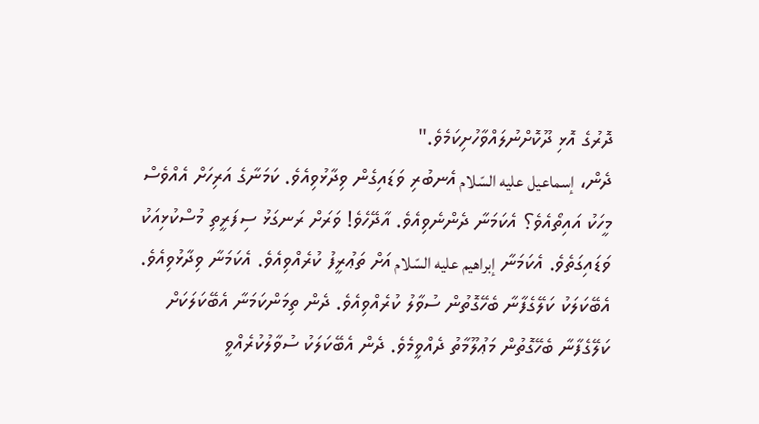ދޮރުގެ އޮޅި ދޫކޮށްނުލައްވާހުށިކަމެވެ."
ދެން، إسماعيل عليه السّلام އެނބުރި ވަޑައިގެން ވިދާޅުވިއެވެ. ކަމަނާގެ އަރިހަށް އެއްވެސް މީހަކު އައިތޯއެވެ؟ އެކަމަނާ ދެންނެވިއެވެ. އާދޭހެވެ! ވަރަށް ރަނގަޅު ސިފަރީތި މުސްކުޅިއަކު ވަޑައިގަތެވެ. އެކަމަނާ إبراهيم عليه السّلام އަށް ތަޢުރީފު ކުރެއްވިއެވެ. އެކަމަނާ ވިދާޅުވިއެވެ. އެބޭކަލަކު ކަލޭގެފާނާ ބެހޭގޮތުން ސުވާލު ކުރެއްވިއެވެ. ދެން ތިމަންކަމަނާ އެބޭކަލަކަށް ކަލޭގެފާނާ ބެހޭގޮތުން މަޢުލޫމާތު ދެއްވީމެވެ. ދެން އެބޭކަލަކު ސުވާލުކުރެއްވީ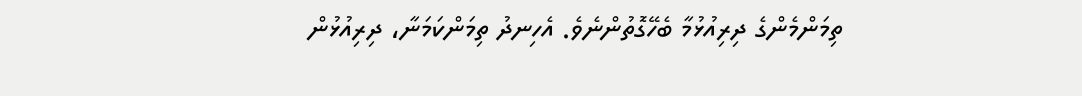ތިމަންމެންގެ ދިރިއުޅުމާ ބެހޭގޮތުންނެވެ. އެހިނދު ތިމަންކަމަނާ، ދިރިއުޅުން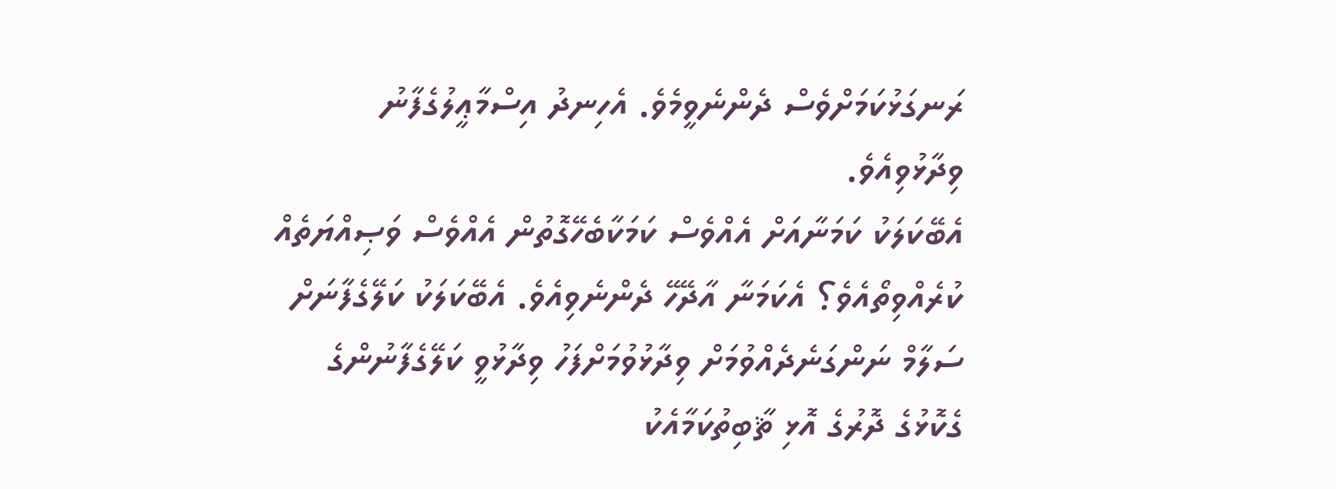ރަނގަޅުކަމަށްވެސް ދެންނެވީމެވެ. އެހިނދު އިސްމާޢީލުގެފާނު ވިދާޅުވިއެވެ.
އެބޭކަލަކު ކަމަނާއަށް އެއްވެސް ކަމަކާބެހޭގޮތުން އެއްވެސް ވަޞިއްޔަތެއް ކުރެއްވިތޯއެވެ؟ އެކަމަނާ އާދޭހޭ ދެންނެވިއެވެ. އެބޭކަލަކު ކަލޭގެފާނަށް ސަލާމް ނަންގަނެދެއްވުމަށް ވިދާޅުވުމަށްފަހު ވިދާޅުވީ ކަލޭގެފާނުންގެ ގެކޮޅުގެ ދޮރުގެ އޮޅި ޘާބިތުކަމާއެކު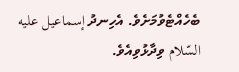ބެހެއްޓެވުމަށެވެ. އެހިނދު إسماعيل عليه السّلام ވިދާޅުވިއެވެ.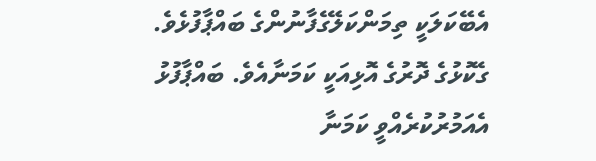އެބޭކަލަކީ ތިމަންކަލޭގެފާނުންގެ ބައްޕާފުޅެވެ. ގެކޮޅުގެ ދޮރުގެ އޮޅިއަކީ ކަމަނާއެވެ. ބައްޕާފުޅު އެއަމުރުކުރެއްވީ ކަމަނާ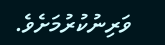ވަރިނުކުރުމަށެވެ.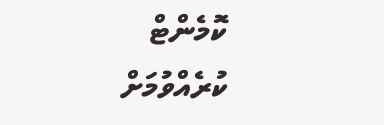ކޮމެންޓް ކުރެއްވުމަށް